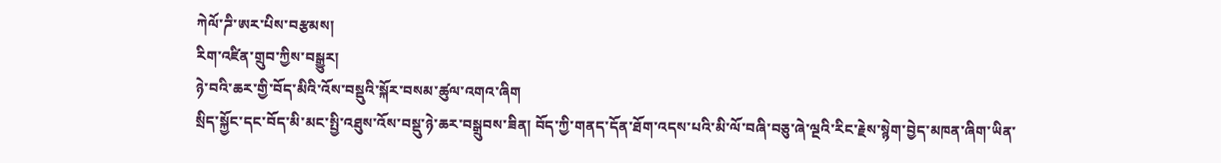ཀེལོ་ཌི་ཨར་པིས་བརྩམས།
རིག་འཛིན་གྲུབ་ཀྱིས་བསྒྱུར།
ཉེ་བའི་ཆར་གྱི་བོད་མིའི་འོས་བསྡུའི་སྐོར་བསམ་ཚུལ་འགའ་ཞིག
སྲིད་སྐྱོང་དང་བོད་མི་མང་སྤྱི་འཐུས་འོས་བསྡུ་ཉེ་ཆར་བསྒྲུབས་ཟིན། བོད་ཀྱི་གནད་དོན་ཐོག་འདས་པའི་མི་ལོ་བཞི་བཅུ་ཞེ་ལྔའི་རིང་རྗེས་སྙེག་བྱེད་མཁན་ཞིག་ཡིན་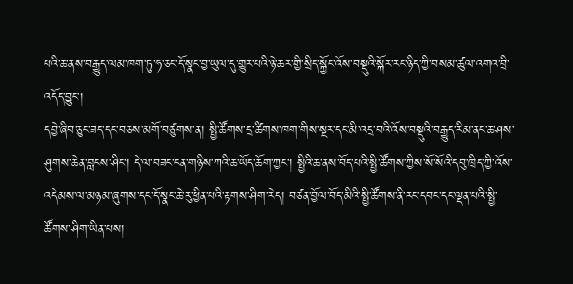པའི་ཆ་ནས་བརྒྱུད་ལམ་ཁག་ཏུ་ཧ་ཅང་དོ་སྣང་བྱ་ཡུལ་དུ་གྱུར་པའི་ཉེ་ཆར་གྱི་སྲིད་སྐྱོང་འོས་བསྡུའི་སྐོར་རང་ཉིད་ཀྱི་བསམ་ཚུལ་འགའ་བྲི་འདོད་བྱུང་།
དབྱེ་ཞིབ་ཅུང་ཟད་དང་བཅས་མགོ་བཙུགས་ན། སྤྱི་ཚོགས་དྲ་ཚིགས་ཁག་གིས་སྔར་དང་མི་འདྲ་བའི་འོས་བསྡུའི་བརྒྱུད་རིམ་ནང་ཆ་ཤས་ཤུགས་ཆེན་བླངས་ཤིང་། དེ་ལ་བཟང་ངན་གཉིས་ཀའི་ཆ་ཡོད་ཆོག་ཀྱང་། སྤྱིའི་ཆ་ནས་བོད་པའི་སྤྱི་ཚོགས་ཀྱིས་སོ་སོའི་དབུ་ཁྲིད་ཀྱི་འོས་འདེམས་ལ་མཉམ་ཞུགས་དང་དོ་སྣང་ཆེ་རུ་ཕྱིན་པའི་རྟགས་ཤིག་རེད། བཙན་བྱོལ་བོད་མིའི་སྤྱི་ཚོགས་ནི་རང་དབང་དང་ལྡན་པའི་སྤྱི་ཚོགས་ཤིག་ཡིན་པས།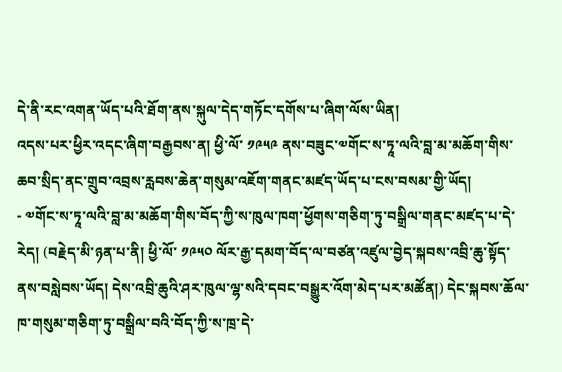དེ་ནི་རང་འགན་ཡོད་པའི་ཐོག་ནས་སྐུལ་དེད་གཏོང་དགོས་པ་ཞིག་ལོས་ཡིན།
འདས་པར་ཕྱིར་འདང་ཞིག་བརྒྱབས་ན། ཕྱི་ལོ་ ༡༩༥༩ ནས་བཟུང་༧གོང་ས་ཏཱ་ལའི་བླ་མ་མཆོག་གིས་ཆབ་སྲིད་ནང་གྲུབ་འབྲས་རླབས་ཆེན་གསུམ་འཇོག་གནང་མཛད་ཡོད་པ་ངས་བསམ་གྱི་ཡོད།
- ༧གོང་ས་ཏཱ་ལའི་བླ་མ་མཆོག་གིས་བོད་ཀྱི་ས་ཁུལ་ཁག་ཕྱོགས་གཅིག་ཏུ་བསྒྲིལ་གནང་མཛད་པ་དེ་རེད། (བརྗེད་མི་ཉན་པ་ནི། ཕྱི་ལོ་ ༡༩༥༠ ལོར་རྒྱ་དམག་བོད་ལ་བཙན་འཛུལ་བྱེད་སྐབས་འབྲི་ཆུ་སྟོད་ནས་བསླེབས་ཡོད། དེས་འབྲི་ཆུའི་ཤར་ཁུལ་ལྷ་སའི་དབང་བསྒྱུར་འོག་མེད་པར་མཚོན།) དེང་སྐབས་ཆོལ་ཁ་གསུམ་གཅིག་ཏུ་བསྒྲིལ་བའི་བོད་ཀྱི་ས་ཁྲ་དེ་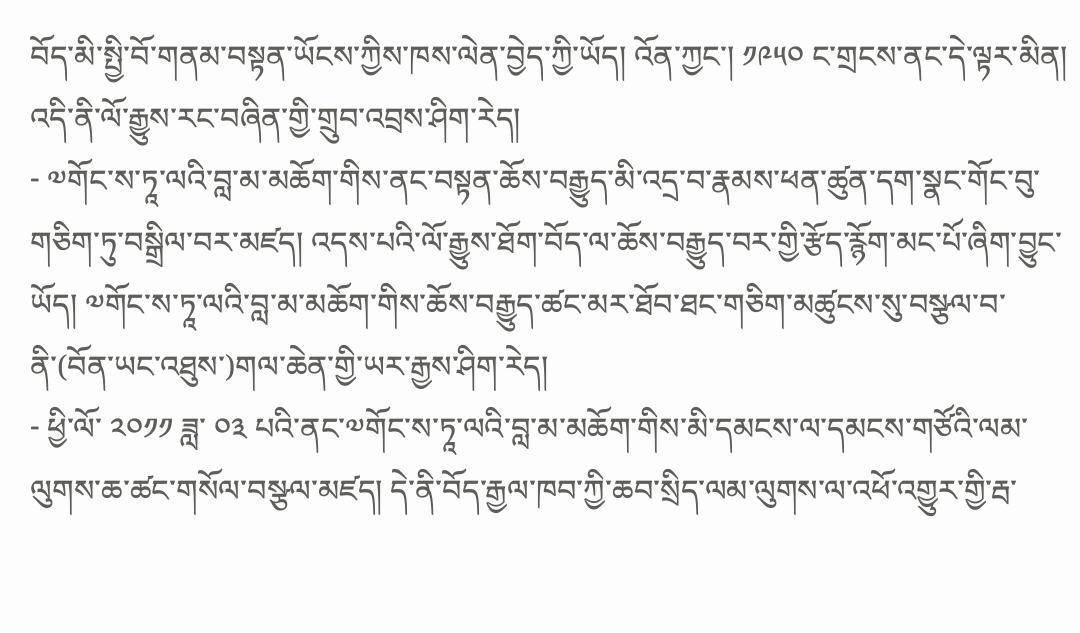བོད་མི་སྤྱི་བོ་གནམ་བསྟན་ཡོངས་ཀྱིས་ཁས་ལེན་བྱེད་ཀྱི་ཡོད། འོན་ཀྱང་། ༡༩༥༠ ང་གྲངས་ནང་དེ་ལྟར་མིན། འདི་ནི་ལོ་རྒྱུས་རང་བཞིན་གྱི་གྲུབ་འབྲས་ཤིག་རེད།
- ༧གོང་ས་ཏཱ་ལའི་བླ་མ་མཆོག་གིས་ནང་བསྟན་ཆོས་བརྒྱུད་མི་འདྲ་བ་རྣམས་ཕན་ཚུན་དག་སྣང་གོང་བུ་གཅིག་ཏུ་བསྒྲིལ་བར་མཛད། འདས་པའི་ལོ་རྒྱུས་ཐོག་བོད་ལ་ཆོས་བརྒྱུད་བར་གྱི་རྩོད་རྙོག་མང་པོ་ཞིག་བྱུང་ཡོད། ༧གོང་ས་ཏཱ་ལའི་བླ་མ་མཆོག་གིས་ཆོས་བརྒྱུད་ཚང་མར་ཐོབ་ཐང་གཅིག་མཚུངས་སུ་བསྩལ་བ་ནི་(བོན་ཡང་འཐུས་)གལ་ཆེན་གྱི་ཡར་རྒྱས་ཤིག་རེད།
- ཕྱི་ལོ་ ༢༠༡༡ ཟླ་ ༠༣ པའི་ནང་༧གོང་ས་ཏཱ་ལའི་བླ་མ་མཆོག་གིས་མི་དམངས་ལ་དམངས་གཙོའི་ལམ་ལུགས་ཆ་ཚང་གསོལ་བསྩལ་མཛད། དེ་ནི་བོད་རྒྱལ་ཁབ་ཀྱི་ཆབ་སྲིད་ལམ་ལུགས་ལ་འཕོ་འགྱུར་གྱི་རྦ་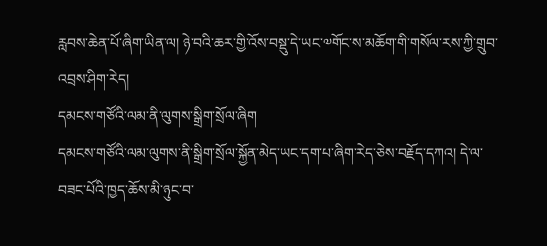རླབས་ཆེན་པོ་ཞིག་ཡིན་ལ། ཉེ་བའི་ཆར་གྱི་འོས་བསྡུ་དེ་ཡང་༧གོང་ས་མཆོག་གི་གསོལ་རས་ཀྱི་གྲུབ་འབྲས་ཤིག་རེད།
དམངས་གཙོའི་ལམ་ནི་ལུགས་སྒྲིག་སྲོལ་ཞིག
དམངས་གཙོའི་ལམ་ལུགས་ནི་སྒྲིག་སྲོལ་སྐྱོན་མེད་ཡང་དག་པ་ཞིག་རེད་ཅེས་བརྗོད་དཀའ། དེ་ལ་བཟང་པོའི་ཁྱད་ཆོས་མི་ཉུང་བ་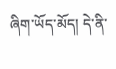ཞིག་ཡོད་མོད། དེ་ནི་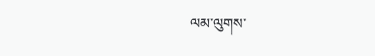ལམ་ལུགས་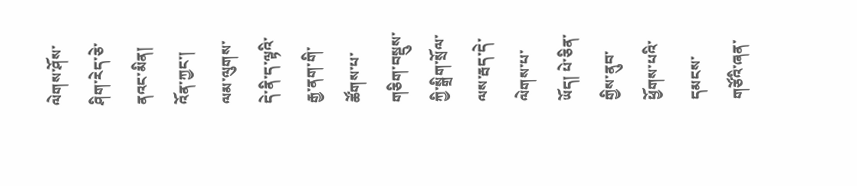ལེགས་ཤོས་ཤིག་རེད་ཅེ་ནའང་མིན། འོན་ཀྱང་། ལམ་ལུགས་དེ་ནི་ད་ལྟའི་རྒྱ་ནག་གི་ཚོགས་པ་གཅིག་བསྡུས་ཀྱི་སྒྲིག་སྲོལ་ལས་རྦད་དེ་ལེགས་པ་ཡོད། པེ་ཅིན་གྱིས་ནུབ་ཕྱོགས་པའི་དམངས་གཙོའི་ཞན་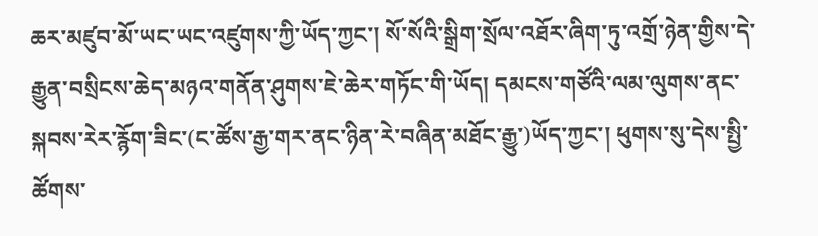ཆར་མཛུབ་མོ་ཡང་ཡང་འཛུགས་ཀྱི་ཡོད་ཀྱང་། སོ་སོའི་སྒྲིག་སྲོལ་འཐོར་ཞིག་ཏུ་འགྲོ་ཉེན་གྱིས་དེ་རྒྱུན་བསྲིངས་ཆེད་མཉའ་གནོན་ཤུགས་ཇེ་ཆེར་གཏོང་གི་ཡོད། དམངས་གཙོའི་ལམ་ལུགས་ནང་སྐབས་རེར་རྙོག་ཟིང་(ང་ཚོས་རྒྱ་གར་ནང་ཉིན་རེ་བཞིན་མཐོང་རྒྱུ་)ཡོད་ཀྱང་། ཕུགས་སུ་དེས་སྤྱི་ཚོགས་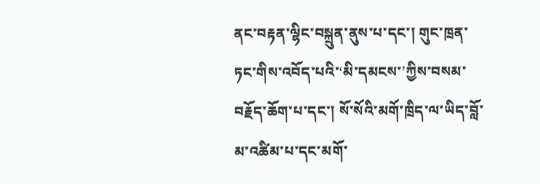ནང་བརྟན་ལྷིང་བསྐྲུན་ནུས་པ་དང་། གུང་ཁྲན་ཏང་གིས་འབོད་པའི་‘མི་དམངས་’ཀྱིས་བསམ་བརྗོད་ཆོག་པ་དང་། སོ་སོའི་མགོ་ཁྲིད་ལ་ཡིད་བློ་མ་འཚིམ་པ་དང་མགོ་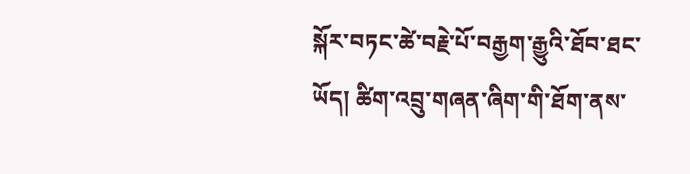སྐོར་བཏང་ཚེ་བརྗེ་པོ་བརྒྱག་རྒྱུའི་ཐོབ་ཐང་ཡོད། ཚིག་འབྲུ་གཞན་ཞིག་གི་ཐོག་ནས་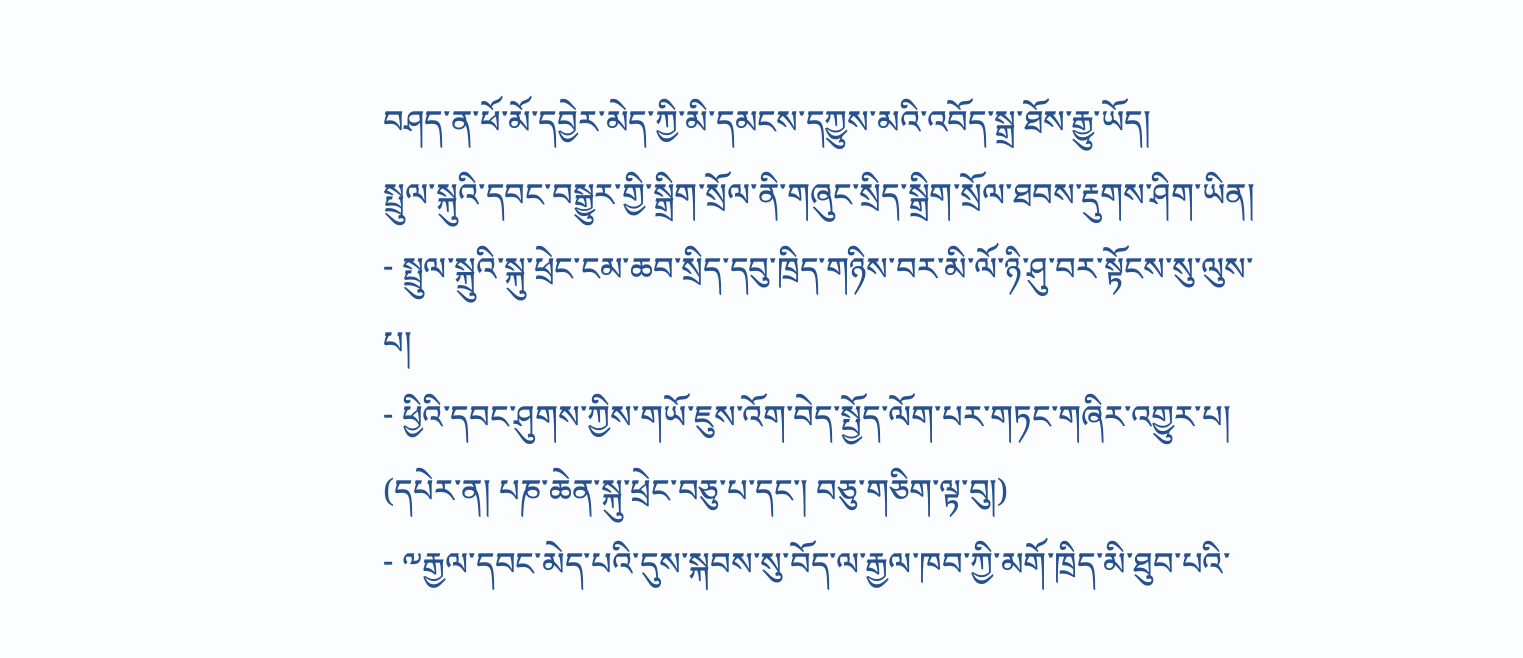བཤད་ན་ཕོ་མོ་དབྱེར་མེད་ཀྱི་མི་དམངས་དཀྱུས་མའི་འབོད་སྒྲ་ཐོས་རྒྱུ་ཡོད།
སྤྲུལ་སྐུའི་དབང་བསྒྱུར་གྱི་སྒྲིག་སྲོལ་ནི་གཞུང་སྲིད་སྒྲིག་སྲོལ་ཐབས་རྡུགས་ཤིག་ཡིན།
- སྤྲུལ་སྐྲུའི་སྐུ་ཕྲེང་ངམ་ཆབ་སྲིད་དབུ་ཁྲིད་གཉིས་བར་མི་ལོ་ཉི་ཤུ་བར་སྟོངས་སུ་ལུས་པ།
- ཕྱིའི་དབང་ཤུགས་ཀྱིས་གཡོ་ཇུས་འོག་བེད་སྤྱོད་ལོག་པར་གཏང་གཞིར་འགྱུར་པ། (དཔེར་ན། པཎ་ཆེན་སྐུ་ཕྲེང་བཅུ་པ་དང་། བཅུ་གཅིག་ལྟ་བུ།)
- ༸རྒྱལ་དབང་མེད་པའི་དུས་སྐབས་སུ་བོད་ལ་རྒྱལ་ཁབ་ཀྱི་མགོ་ཁྲིད་མི་ཐུབ་པའི་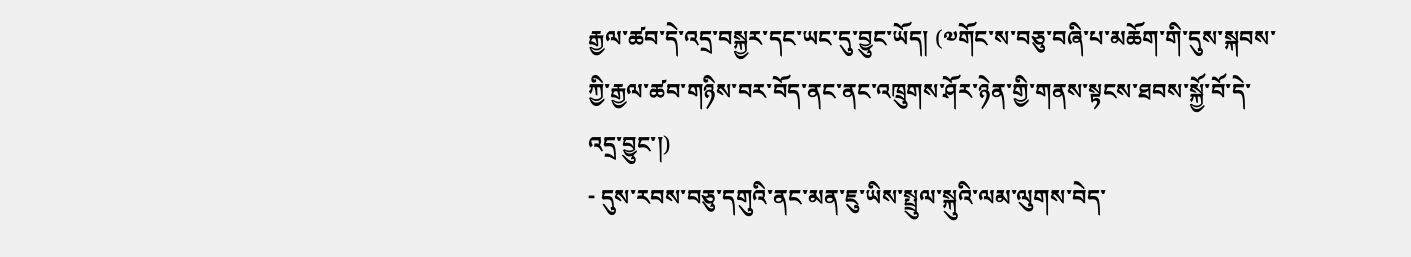རྒྱལ་ཚབ་དེ་འདྲ་བསྐྱར་དང་ཡང་དུ་བྱུང་ཡོད། (༧གོང་ས་བཅུ་བཞི་པ་མཆོག་གི་དུས་སྐབས་ཀྱི་རྒྱལ་ཚབ་གཉིས་བར་བོད་ནང་ནང་འཁྲུགས་ཤོར་ཉེན་གྱི་གནས་སྟངས་ཐབས་སྐྱོ་བོ་དེ་འདྲ་བྱུང་།)
- དུས་རབས་བཅུ་དགུའི་ནང་མན་ཇུ་ཡིས་སྤྲུལ་སྐུའི་ལམ་ལུགས་བེད་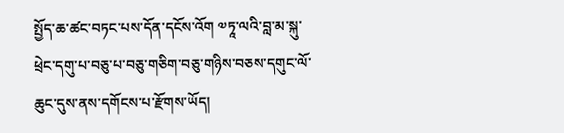སྤྱོད་ཆ་ཚང་བཏང་པས་དོན་དངོས་འོག ༧ཏཱ་ལའི་བླ་མ་སྐུ་ཕྲེང་དགུ་པ་བཅུ་པ་བཅུ་གཅིག་བཅུ་གཉིས་བཅས་དགུང་ལོ་ཆུང་དུས་ནས་དགོངས་པ་རྫོགས་ཡོད།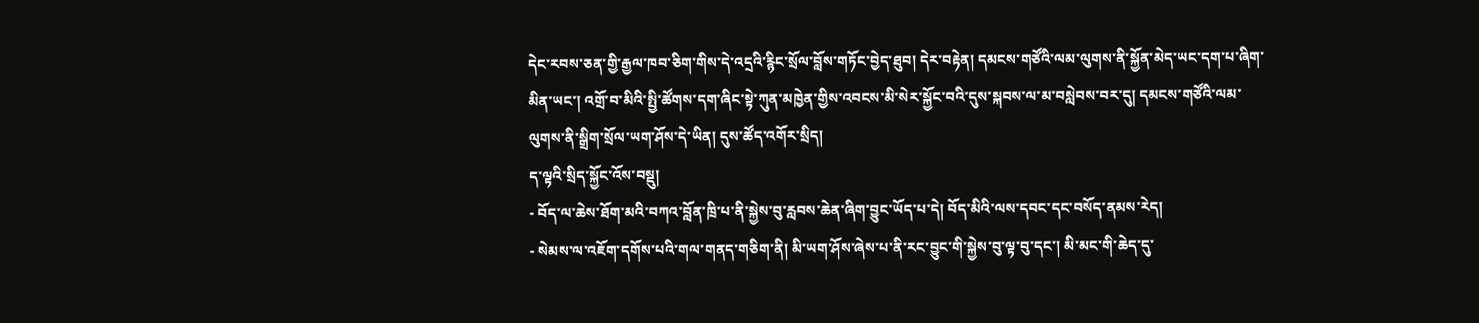དེང་རབས་ཅན་གྱི་རྒྱལ་ཁབ་ཅིག་གིས་དེ་འདྲའི་རྙིང་སྲོལ་བློས་གཏོང་བྱེད་ཐུབ། དེར་བརྟེན། དམངས་གཙོའི་ལམ་ལུགས་ནི་སྐྱོན་མེད་ཡང་དག་པ་ཞིག་མིན་ཡང་། འགྲོ་བ་མིའི་སྤྱི་ཚོགས་དག་ཞིང་སྟེ་ཀུན་མཁྱེན་གྱིས་འབངས་མི་སེར་སྐྱོང་བའི་དུས་སྐབས་ལ་མ་བསླེབས་བར་དུ། དམངས་གཙོའི་ལམ་ལུགས་ནི་སྒྲིག་སྲོལ་ཡག་ཤོས་དེ་ཡིན། དུས་ཚོད་འགོར་སྲིད།
ད་ལྟའི་སྲིད་སྐྱོང་འོས་བསྡུ།
- བོད་ལ་ཆེས་ཐོག་མའི་བཀའ་བློན་ཁྲི་པ་ནི་སྐྱེས་བུ་རླབས་ཆེན་ཞིག་བྱུང་ཡོད་པ་དེ། བོད་མིའི་ལས་དབང་དང་བསོད་ནམས་རེད།
- སེམས་ལ་འཇོག་དགོས་པའི་གལ་གནད་གཅིག་ནི། མི་ཡག་ཤོས་ཞེས་པ་ནི་རང་བྱུང་གི་སྐྱེས་བུ་ལྟ་བུ་དང་། མི་མང་གི་ཆེད་དུ་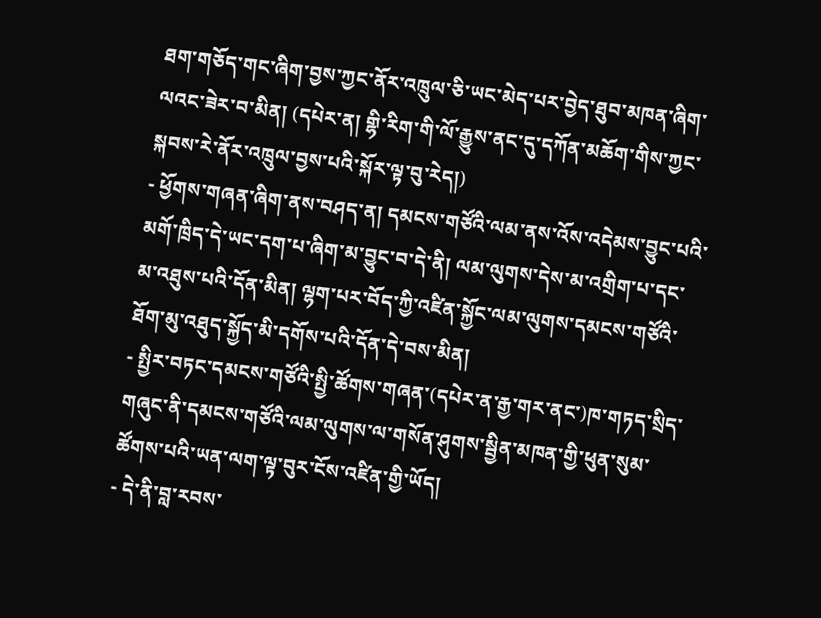ཐག་གཅོད་གང་ཞིག་བྱས་ཀྱང་ནོར་འཁྲུལ་ཅི་ཡང་མེད་པར་བྱེད་ཐུབ་མཁན་ཞིག་ལའང་ཟེར་བ་མིན། (དཔེར་ན། གྷི་རིག་གི་ལོ་རྒྱུས་ནང་དུ་དཀོན་མཆོག་གིས་ཀྱང་སྐབས་རེ་ནོར་འཁྲུལ་བྱས་པའི་སྐོར་ལྟ་བུ་རེད།)
- ཕྱོགས་གཞན་ཞིག་ནས་བཤད་ན། དམངས་གཙོའི་ལམ་ནས་འོས་འདེམས་བྱུང་པའི་མགོ་ཁྲིད་དེ་ཡང་དག་པ་ཞིག་མ་བྱུང་བ་དེ་ནི། ལམ་ལུགས་དེས་མ་འགྲིག་པ་དང་མ་འཐུས་པའི་དོན་མིན། ལྷག་པར་བོད་ཀྱི་འཛིན་སྐྱོང་ལམ་ལུགས་དམངས་གཙོའི་ཐོག་མུ་འཐུད་སྐྱོད་མི་དགོས་པའི་དོན་དེ་བས་མིན།
- སྤྱིར་བཏང་དམངས་གཙོའི་སྤྱི་ཚོགས་གཞན་(དཔེར་ན་རྒྱ་གར་ནང་)ཁ་གཏད་སྲིད་གཞུང་ནི་དམངས་གཙོའི་ལམ་ལུགས་ལ་གསོན་ཤུགས་སྦྱིན་མཁན་གྱི་ཕུན་སུམ་ཚོགས་པའི་ཡན་ལག་ལྟ་བུར་ངོས་འཛིན་གྱི་ཡོད།
- དེ་ནི་བླ་རབས་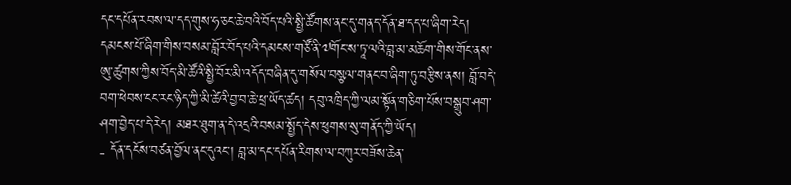དང་དཔོན་རབས་ལ་དད་གུས་ཧ་ཅང་ཆེ་བའི་བོད་པའི་སྤྱི་ཚོགས་ནང་དུ་གནད་དོན་ཐ་དད་པ་ཞིག་རེད། དམངས་པོ་ཞིག་གིས་བསམ་བློར་བོད་པའི་དམངས་གཙོ་ནི་༧གོང་ས་ཏཱ་ལའི་བླ་མ་མཆོག་གིས་གོང་ནས་ཨུ་ཚུགས་ཀྱིས་བོད་མི་ཚོའི་སྤྱི་བོར་མི་འདོད་བཞིན་དུ་གསོལ་བསྩལ་གནང་བ་ཞིག་ཏུ་བརྩིས་ནས། བློ་བདེ་བག་ཕེབས་ངང་རང་ཉིད་ཀྱི་མི་ཚེའི་བྱ་བ་ཆེ་ཕྲ་ཡོད་ཚད། དབུ་འཁྲིད་ཀྱི་ལམ་སྟོན་གཅིག་པོས་བསྒྲུབ་ཤག་ཤག་བྱེད་པ་དེ་རེད། མཐར་ཐུག་ན་དེ་འདྲའི་བསམ་སྤྱོད་དེས་ཕུགས་སུ་གནོད་ཀྱི་ཡོད།
- དོན་དངོས་བཙན་བྱོལ་ནང་དུའང་། བླ་མ་དང་དཔོན་རིགས་ལ་བཀུར་བཟོས་ཆེན་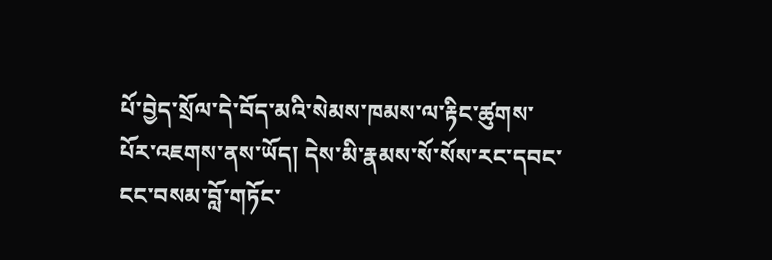པོ་བྱེད་སྲོལ་དེ་བོད་མའི་སེམས་ཁམས་ལ་རྟིང་ཚུགས་པོར་འཇགས་ནས་ཡོད། དེས་མི་རྣམས་སོ་སོས་རང་དབང་ངང་བསམ་བློ་གཏོང་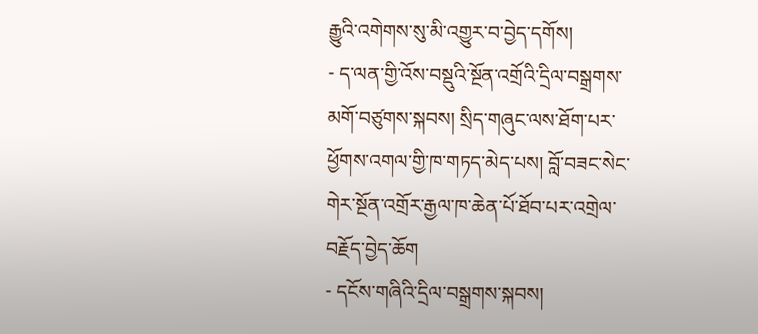རྒྱུའི་འགེགས་སུ་མི་འགྱུར་བ་བྱེད་དགོས།
- ད་ལན་གྱི་འོས་བསྡུའི་སྔོན་འགྲོའི་དྲིལ་བསྒྲགས་མགོ་བཙུགས་སྐབས། སྲིད་གཞུང་ལས་ཐོག་པར་ཕྱོགས་འགལ་གྱི་ཁ་གཏད་མེད་པས། བློ་བཟང་སེང་གེར་སྔོན་འགྲོར་རྒྱལ་ཁ་ཆེན་པོ་ཐོབ་པར་འགྲེལ་བརྗོད་བྱེད་ཆོག
- དངོས་གཞིའི་དྲིལ་བསྒྲགས་སྐབས།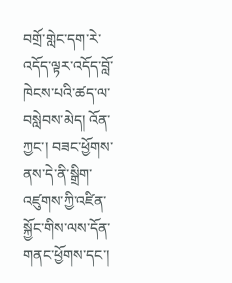བགྲོ་གླེང་དག་རེ་འདོད་ལྟར་འདོད་བློ་ཁེངས་པའི་ཚད་ལ་བསླེབས་མེད། འོན་ཀྱང་། བཟང་ཕྱོགས་ནས་དེ་ནི་སྒྲིག་འཛུགས་ཀྱི་འཛིན་སྐྱོང་གིས་ལས་དོན་གནང་ཕྱོགས་དང་།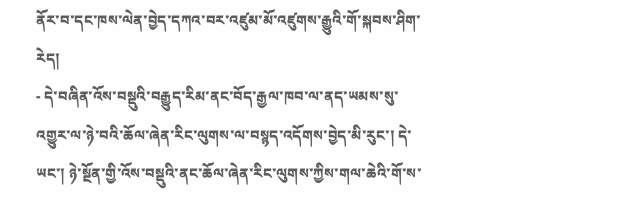ནོར་བ་དང་ཁས་ལེན་བྱེད་དཀའ་བར་འཛུམ་མོ་འཛུགས་རྒྱུའི་གོ་སྐབས་ཤིག་རེད།
- དེ་བཞིན་འོས་བསྡུའི་བརྒྱུད་རིམ་ནང་བོད་རྒྱལ་ཁབ་ལ་ནད་ཡམས་སུ་འགྱུར་ལ་ཉེ་བའི་ཆོལ་ཞེན་རིང་ལུགས་ལ་བསྙད་འདོགས་བྱེད་མི་རུང་། དེ་ཡང་། ཉེ་སྔོན་གྱི་འོས་བསྡུའི་ནང་ཆོལ་ཞེན་རིང་ལུགས་ཀྱིས་གལ་ཆེའི་གོ་ས་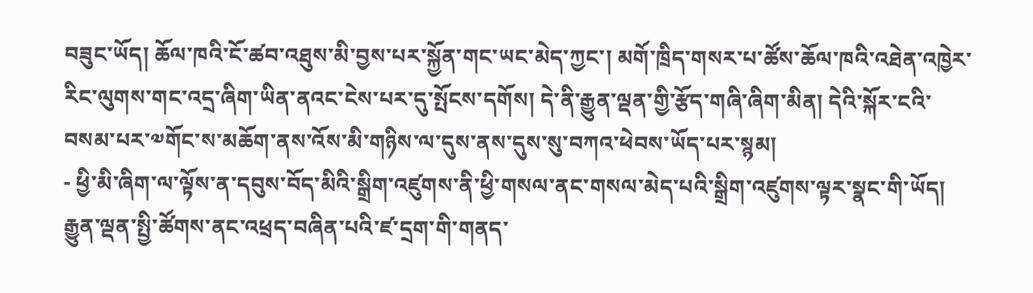བཟུང་ཡོད། ཆོལ་ཁའི་ངོ་ཚབ་འཐུས་མི་བྱས་པར་སྐྱོན་གང་ཡང་མེད་ཀྱང་། མགོ་ཁྲིད་གསར་པ་ཚོས་ཆོལ་ཁའི་འཐེན་འཁྱེར་རིང་ལུགས་གང་འདྲ་ཞིག་ཡིན་ནའང་ངེས་པར་དུ་སྤོངས་དགོས། དེ་ནི་རྒྱུན་ལྡན་གྱི་རྩོད་གཞི་ཞིག་མིན། དེའི་སྐོར་ངའི་བསམ་པར་༧གོང་ས་མཆོག་ནས་འོས་མི་གཉིས་ལ་དུས་ནས་དུས་སུ་བཀའ་ཕེབས་ཡོད་པར་སྙམ།
- ཕྱི་མི་ཞིག་ལ་ལྟོས་ན་དབུས་བོད་མིའི་སྒྲིག་འཛུགས་ནི་ཕྱི་གསལ་ནང་གསལ་མེད་པའི་སྒྲིག་འཛུགས་ལྟར་སྣང་གི་ཡོད། རྒྱུན་ལྡན་སྤྱི་ཚོགས་ནང་འཕྲད་བཞིན་པའི་ཛ་དྲག་གི་གནད་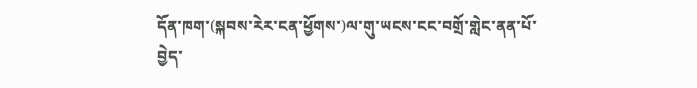དོན་ཁག་(སྐབས་རེར་ངན་ཕྱོགས་)ལ་གུ་ཡངས་ངང་བགྲོ་གླེང་ནན་པོ་བྱེད་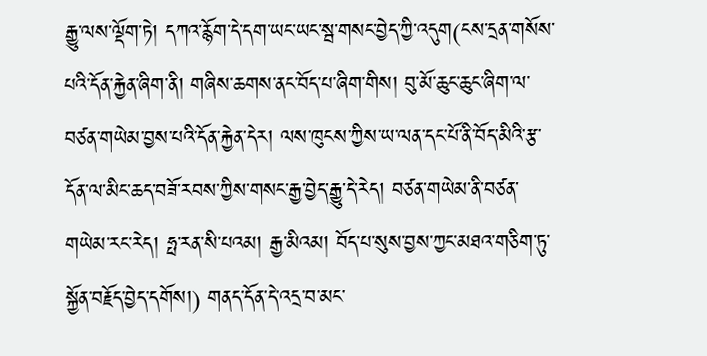རྒྱུ་ལས་ལྡོག་ཏེ། དཀའ་རྙོག་དེ་དག་ཡང་ཡང་སྦ་གསང་བྱེད་ཀྱི་འདུག(ངས་དྲན་གསོས་པའི་དོན་རྐྱེན་ཞིག་ནི། གཞིས་ཆགས་ནང་བོད་པ་ཞིག་གིས། བུ་མོ་ཆུང་ཆུང་ཞིག་ལ་བཙན་གཡེམ་བྱས་པའི་དོན་རྐྱེན་དེར། ལས་ཁུངས་ཀྱིས་ཡ་ལན་དང་པོ་ནི་བོད་མིའི་རྩ་དོན་ལ་མིང་ཆད་བཟོ་རབས་ཀྱིས་གསང་རྒྱ་བྱེད་རྒྱུ་དེ་རེད། བཙན་གཡེམ་ནི་བཙན་གཡེམ་རང་རེད། ཧྥ་རན་སི་པའམ། རྒྱ་མིའམ། བོད་པ་སུས་བྱས་ཀྱང་མཐའ་གཅིག་ཏུ་སྐྱོན་བརྗོད་བྱེད་དགོས།) གནད་དོན་དེ་འདྲ་བ་མང་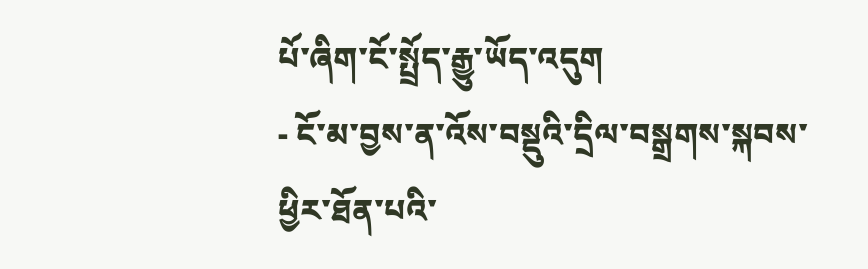པོ་ཞིག་ངོ་སྤྲོད་རྒྱུ་ཡོད་འདུག
- ངོ་མ་བྱས་ན་འོས་བསྡུའི་དྲིལ་བསྒྲགས་སྐབས་ཕྱིར་ཐོན་པའི་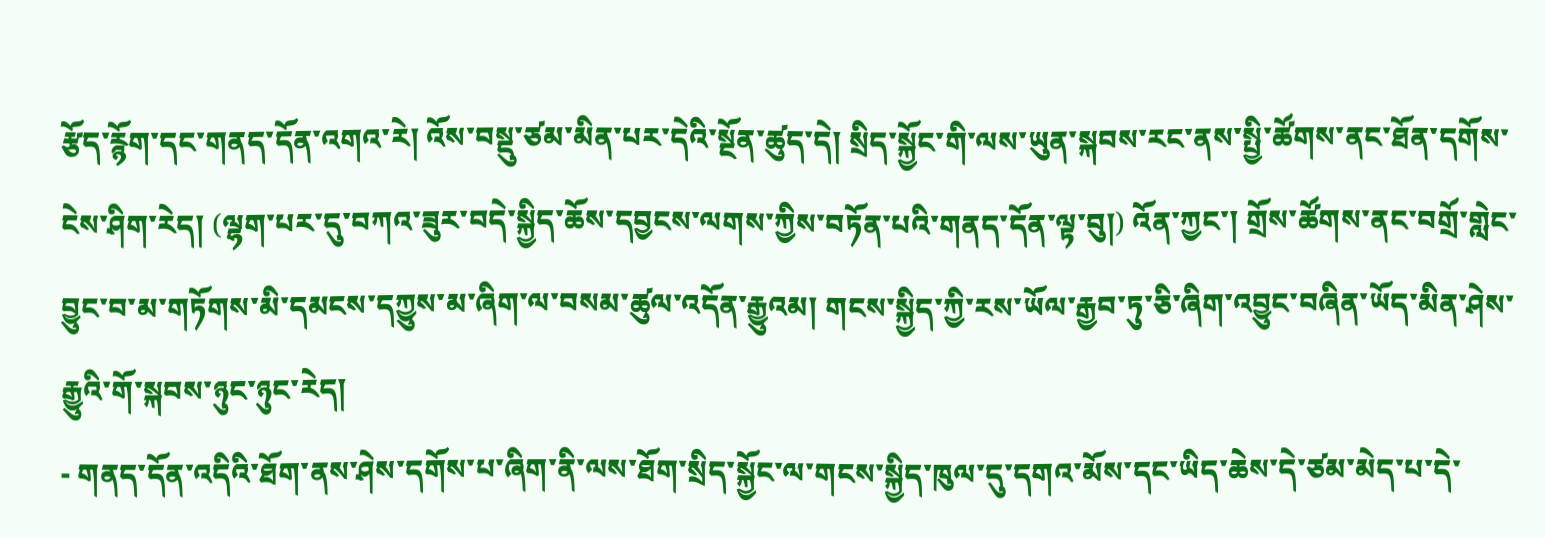རྩོད་རྙོག་དང་གནད་དོན་འགའ་རེ། འོས་བསྡུ་ཙམ་མིན་པར་དེའི་སྔོན་ཚུད་དེ། སྲིད་སྐྱོང་གི་ལས་ཡུན་སྐབས་རང་ནས་སྤྱི་ཚོགས་ནང་ཐོན་དགོས་ངེས་ཤིག་རེད། (ལྷག་པར་དུ་བཀའ་ཟུར་བདེ་སྐྱིད་ཆོས་དབྱངས་ལགས་ཀྱིས་བཏོན་པའི་གནད་དོན་ལྟ་བུ།) འོན་ཀྱང་། གྲོས་ཚོགས་ནང་བགྲོ་གླེང་བྱུང་བ་མ་གཏོགས་མི་དམངས་དཀྱུས་མ་ཞིག་ལ་བསམ་ཚུལ་འདོན་རྒྱུའམ། གངས་སྐྱིད་ཀྱི་རས་ཡོལ་རྒྱབ་ཏུ་ཅི་ཞིག་འབྱུང་བཞིན་ཡོད་མིན་ཤེས་རྒྱུའི་གོ་སྐབས་ཉུང་ཉུང་རེད།
- གནད་དོན་འདིའི་ཐོག་ནས་ཤེས་དགོས་པ་ཞིག་ནི་ལས་ཐོག་སྲིད་སྐྱོང་ལ་གངས་སྐྱིད་ཁུལ་དུ་དགའ་མོས་དང་ཡིད་ཆེས་དེ་ཙམ་མེད་པ་དེ་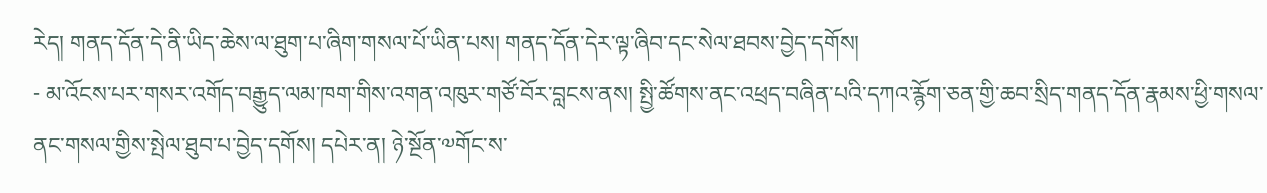རེད། གནད་དོན་དེ་ནི་ཡིད་ཆེས་ལ་ཐུག་པ་ཞིག་གསལ་པོ་ཡིན་པས། གནད་དོན་དེར་ལྟ་ཞིབ་དང་སེལ་ཐབས་བྱེད་དགོས།
- མ་འོངས་པར་གསར་འགོད་བརྒྱུད་ལམ་ཁག་གིས་འགན་འཁུར་གཙོ་བོར་བླངས་ནས། སྤྱི་ཚོགས་ནང་འཕྲད་བཞིན་པའི་དཀའ་རྙོག་ཅན་གྱི་ཆབ་སྲིད་གནད་དོན་རྣམས་ཕྱི་གསལ་ནང་གསལ་གྱིས་སྤེལ་ཐུབ་པ་བྱེད་དགོས། དཔེར་ན། ཉེ་སྔོན་༧གོང་ས་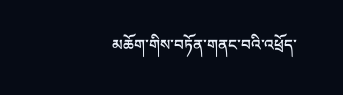མཆོག་གིས་བཏོན་གནང་བའི་འཕྲོད་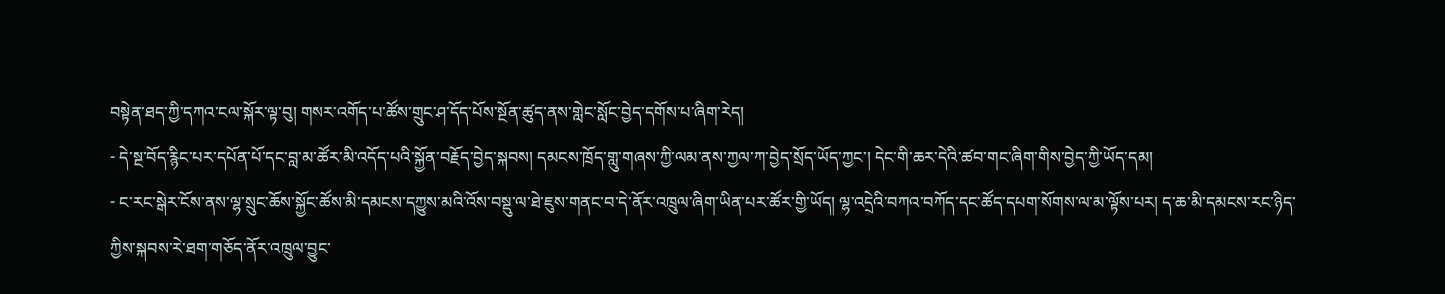བསྟེན་ཐད་ཀྱི་དཀའ་ངལ་སྐོར་ལྟ་བུ། གསར་འགོད་པ་ཚོས་གྲུང་ཤ་དོད་པོས་སྔོན་ཚུད་ནས་གླེང་སློང་བྱེད་དགོས་པ་ཞིག་རེད།
- དེ་སྔ་བོད་རྙིང་པར་དཔོན་པོ་དང་བླ་མ་ཚོར་མི་འདོད་པའི་སྐྱོན་བརྗོད་བྱེད་སྐབས། དམངས་ཁྲོད་གླུ་གཞས་ཀྱི་ལམ་ནས་ཀྱལ་ཀ་བྱེད་སྲོད་ཡོད་ཀྱང་། དེང་གི་ཆར་དེའི་ཚབ་གང་ཞིག་གིས་བྱེད་ཀྱི་ཡོད་དམ།
- ང་རང་སྒེར་ངོས་ནས་ལྷ་སྲུང་ཆོས་སྐྱོང་ཚོས་མི་དམངས་དཀྱུས་མའི་འོས་བསྡུ་ལ་ཐེ་ཇུས་གནང་བ་དེ་ནོར་འཁྲུལ་ཞིག་ཡིན་པར་ཚོར་གྱི་ཡོད། ལྷ་འདྲེའི་བཀའ་བཀོད་དང་ཚོད་དཔག་སོགས་ལ་མ་ལྟོས་པར། ད་ཆ་མི་དམངས་རང་ཉིད་ཀྱིས་སྐབས་རེ་ཐག་གཅོད་ནོར་འཁྲུལ་བྱུང་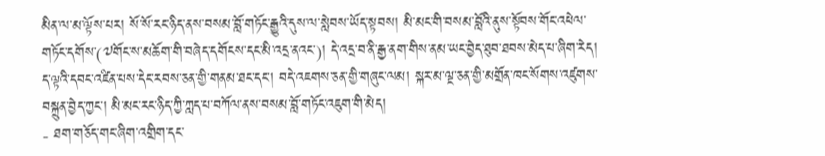མིན་ལ་མ་ལྟོས་པར། སོ་སོ་རང་ཉིད་ནས་བསམ་བློ་གཏོང་རྒྱུའི་དུས་ལ་སླེབས་ཡོད་སྟབས། མི་མང་གི་བསམ་བློའི་ནུས་སྟོབས་གོང་འཕེལ་གཏོང་དགོས་(༧གོང་ས་མཆོག་གི་བཞེད་དགོངས་དང་མི་འདྲ་ནའང་)། དེ་འདྲ་བ་ནི་རྒྱ་ནག་གིས་ནམ་ཡང་བྱེད་ཐུབ་ཐབས་མེད་པ་ཞིག་རེད། ད་ལྟའི་དབང་འཛིན་པས་དེང་རབས་ཅན་གྱི་གནམ་ཐང་དང་། བདེ་འཇགས་ཅན་གྱི་གཞུང་ལམ། སྐར་མ་ལྔ་ཅན་གྱི་མགྲོན་ཁང་སོགས་འཛུགས་བསྐྲུན་བྱེད་ཀྱང་། མི་མང་རང་ཉིད་ཀྱི་ཀླད་པ་བཀོལ་ནས་བསམ་བློ་གཏོང་འཇུག་གི་མེད།
- ཐག་གཅོད་གང་ཞིག་འགྲིག་དང་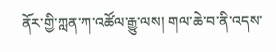ནོར་གྱི་ཀླན་ཀ་འཚོལ་རྒྱུ་ལས། གལ་ཆེ་བ་ནི་འདས་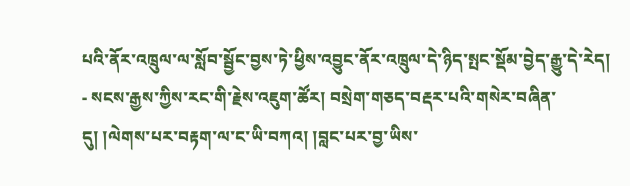པའི་ནོར་འཁྲུལ་ལ་སློབ་སྦྱོང་བྱས་ཏེ་ཕྱིས་འབྱུང་ནོར་འཁྲུལ་དེ་ཉིད་སྤང་སྡོམ་བྱེད་རྒྱུ་དེ་རེད།
- སངས་རྒྱས་ཀྱིས་རང་གི་རྗེས་འཇུག་ཚོར། བསྲེག་གཅད་བརྡར་པའི་གསེར་བཞིན་དུ། །ལེགས་པར་བརྟག་ལ་ང་ཡི་བཀའ། །བླང་པར་བྱ་ཡིས་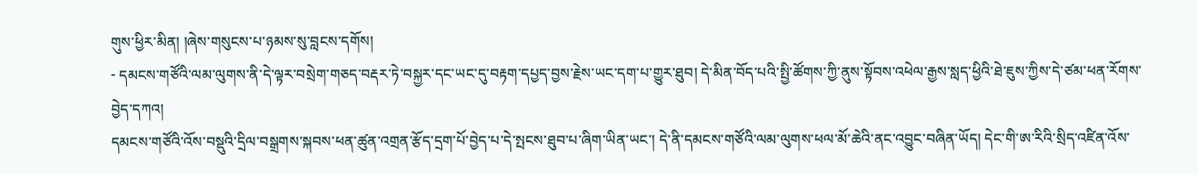གུས་ཕྱིར་མིན། །ཞེས་གསུངས་པ་ཉམས་སུ་བླངས་དགོས།
- དམངས་གཙོའི་ལམ་ལུགས་ནི་དེ་ལྟར་བསྲེག་གཅད་བརྡར་ཏེ་བསྐྱར་དང་ཡང་དུ་བརྟག་དཔྱད་བྱས་རྗེས་ཡང་དག་པ་གྱུར་ཐུབ། དེ་མིན་བོད་པའི་སྤྱི་ཚོགས་ཀྱི་ནུས་སྟོབས་འཕེལ་རྒྱས་སླད་ཕྱིའི་ཐེ་ཇུས་ཀྱིས་དེ་ཙམ་ཕན་རོགས་བྱེད་དཀའ།
དམངས་གཙོའི་འོས་བསྡུའི་དྲིལ་བསྒྲགས་སྐབས་ཕན་ཚུན་འགྲན་རྩོད་དྲག་པོ་བྱེད་པ་དེ་སྤངས་ཐུབ་པ་ཞིག་ཡིན་ཡང་། དེ་ནི་དམངས་གཙོའི་ལམ་ལུགས་ཕལ་མོ་ཆེའི་ནང་འབྱུང་བཞིན་ཡོད། དེང་གི་ཨ་རིའི་སྲིད་འཛིན་འོས་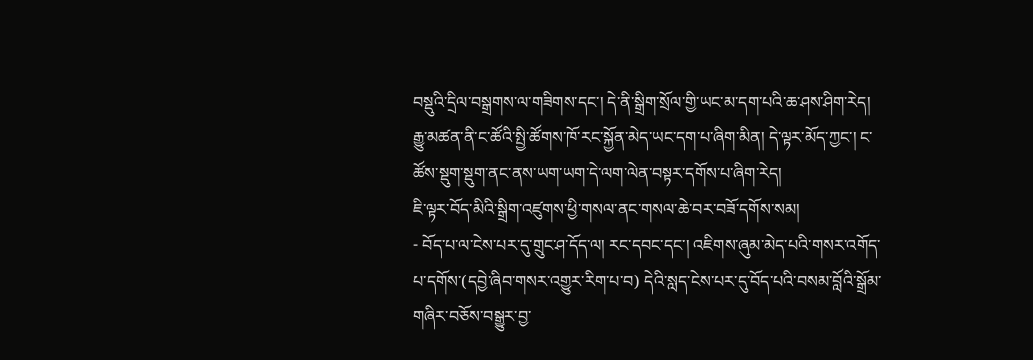བསྡུའི་དྲིལ་བསྒྲགས་ལ་གཟིགས་དང་། དེ་ནི་སྒྲིག་སྲོལ་གྱི་ཡང་མ་དག་པའི་ཆ་ཤས་ཤིག་རེད། རྒྱུ་མཚན་ནི་ང་ཚོའི་སྤྱི་ཚོགས་ཁོ་རང་སྐྱོན་མེད་ཡང་དག་པ་ཞིག་མིན། དེ་ལྟར་མོད་ཀྱང་། ང་ཚོས་སྡུག་སྡུག་ནང་ནས་ཡག་ཡག་དེ་ལག་ལེན་བསྟར་དགོས་པ་ཞིག་རེད།
ཇི་ལྟར་བོད་མིའི་སྒྲིག་འཛུགས་ཕྱི་གསལ་ནང་གསལ་ཆེ་བར་བཟོ་དགོས་སམ།
- བོད་པ་ལ་ངེས་པར་དུ་གྲུང་ཤ་དོད་ལ། རང་དབང་དང་། འཇིགས་ཞུམ་མེད་པའི་གསར་འགོད་པ་དགོས་(དབྱེ་ཞིབ་གསར་འགྱུར་རིག་པ་བ) དེའི་སླད་ངེས་པར་དུ་བོད་པའི་བསམ་བློའི་སྒྲོམ་གཞིར་བཅོས་བསྒྱུར་བྱ་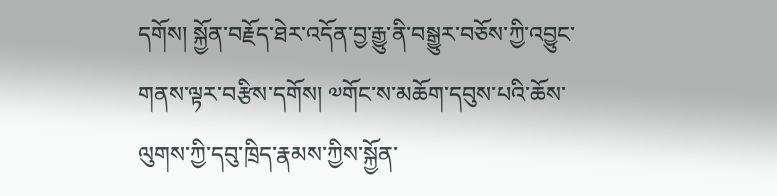དགོས། སྐྱོན་བརྗོད་ཐེར་འདོན་བྱ་རྒྱུ་ནི་བསྒྱུར་བཅོས་ཀྱི་འབྱུང་གནས་ལྟར་བརྩིས་དགོས། ༧གོང་ས་མཆོག་དབུས་པའི་ཆོས་ལུགས་ཀྱི་དབུ་ཁྲིད་རྣམས་ཀྱིས་སྐྱོན་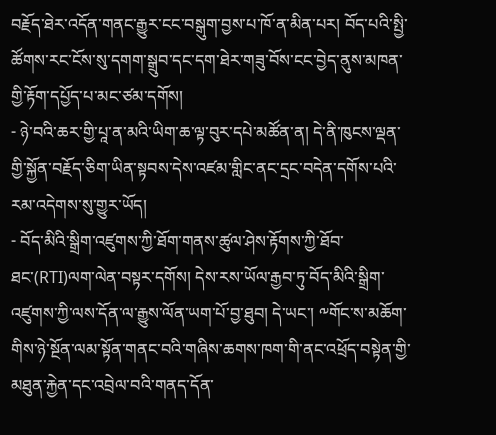བརྗོད་ཐེར་འདོན་གནང་རྒྱུར་ངང་བསྒུག་བྱས་པ་ཁོ་ན་མིན་པར། བོད་པའི་སྤྱི་ཚོགས་རང་ངོས་སུ་དགག་སྒྲུབ་དང་དག་ཐེར་གཟུ་བོས་ངང་བྱེད་ནུས་མཁན་གྱི་རྟོག་དཔྱོད་པ་མང་ཙམ་དགོས།
- ཉེ་བའི་ཆར་གྱི་པཱ་ན་མའི་ཡིག་ཆ་ལྟ་བུར་དཔེ་མཚོན་ན། དེ་ནི་ཁུངས་ལྡན་གྱི་སྐྱོན་བརྗོད་ཅིག་ཡིན་སྟབས་དེས་འཛམ་གླིང་ནང་དྲང་བདེན་དགོས་པའི་རམ་འདེགས་སུ་གྱུར་ཡོད།
- བོད་མིའི་སྒྲིག་འཛུགས་ཀྱི་ཐོག་གནས་ཚུལ་ཤེས་རྟོགས་ཀྱི་ཐོབ་ཐང་(RTI)ལག་ལེན་བསྟར་དགོས། དེས་རས་ཡོལ་རྒྱབ་ཏུ་བོད་མིའི་སྒྲིག་འཛུགས་ཀྱི་ལས་དོན་ལ་རྒྱུས་ལོན་ཡག་པོ་བྱ་ཐུབ། དེ་ཡང་། ༸གོང་ས་མཆོག་གིས་ཉེ་སྔོན་ལམ་སྟོན་གནང་བའི་གཞིས་ཆགས་ཁག་གི་ནང་འཕྲོད་བསྟེན་གྱི་མཐུན་རྐྱེན་དང་འབྲེལ་བའི་གནད་དོན་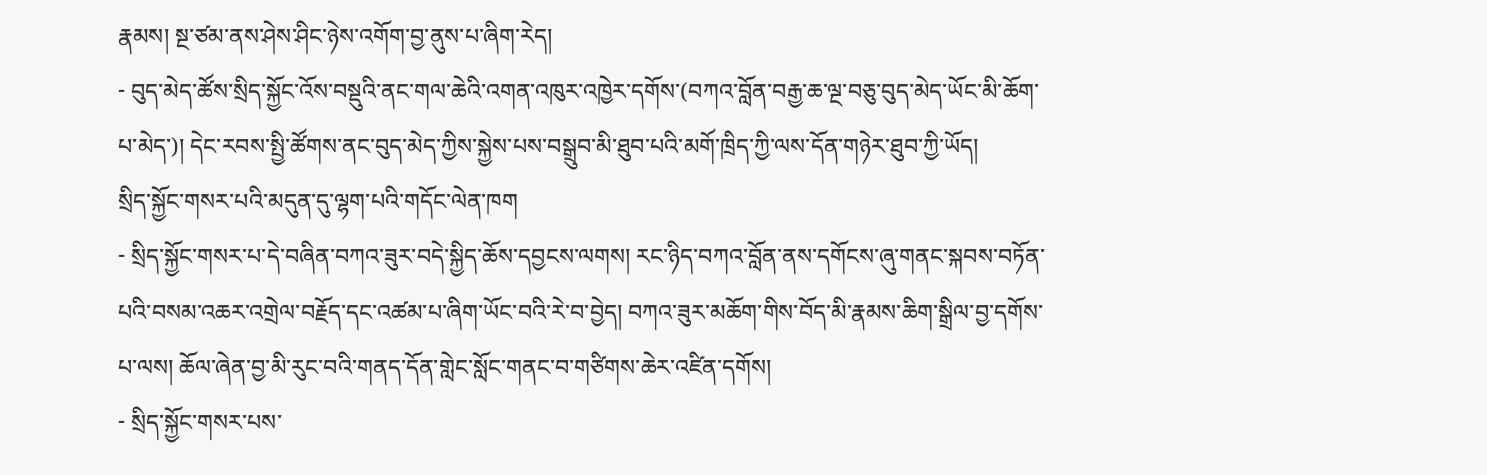རྣམས། སྔ་ཙམ་ནས་ཤེས་ཤིང་ཉེས་འགོག་བྱ་ནུས་པ་ཞིག་རེད།
- བུད་མེད་ཚོས་སྲིད་སྐྱོང་འོས་བསྡུའི་ནང་གལ་ཆེའི་འགན་འཁུར་འཁྱེར་དགོས་(བཀའ་བློན་བརྒྱ་ཆ་ལྔ་བཅུ་བུད་མེད་ཡོང་མི་ཆོག་པ་མེད་)། དེང་རབས་སྤྱི་ཚོགས་ནང་བུད་མེད་ཀྱིས་སྐྱེས་པས་བསྒྲུབ་མི་ཐུབ་པའི་མགོ་ཁྲིད་ཀྱི་ལས་དོན་གཉེར་ཐུབ་ཀྱི་ཡོད།
སྲིད་སྐྱོང་གསར་པའི་མདུན་དུ་ལྷག་པའི་གདོང་ལེན་ཁག
- སྲིད་སྐྱོང་གསར་པ་དེ་བཞིན་བཀའ་ཟུར་བདེ་སྐྱིད་ཆོས་དབྱངས་ལགས། རང་ཉིད་བཀའ་བློན་ནས་དགོངས་ཞུ་གནང་སྐབས་བཏོན་པའི་བསམ་འཆར་འགྲེལ་བརྗོད་དང་འཚམ་པ་ཞིག་ཡོང་བའི་རེ་བ་བྱེད། བཀའ་ཟུར་མཆོག་གིས་བོད་མི་རྣམས་ཆིག་སྒྲིལ་བྱ་དགོས་པ་ལས། ཆོལ་ཞེན་བྱ་མི་རུང་བའི་གནད་དོན་གླེང་སློང་གནང་བ་གཙིགས་ཆེར་འཛིན་དགོས།
- སྲིད་སྐྱོང་གསར་པས་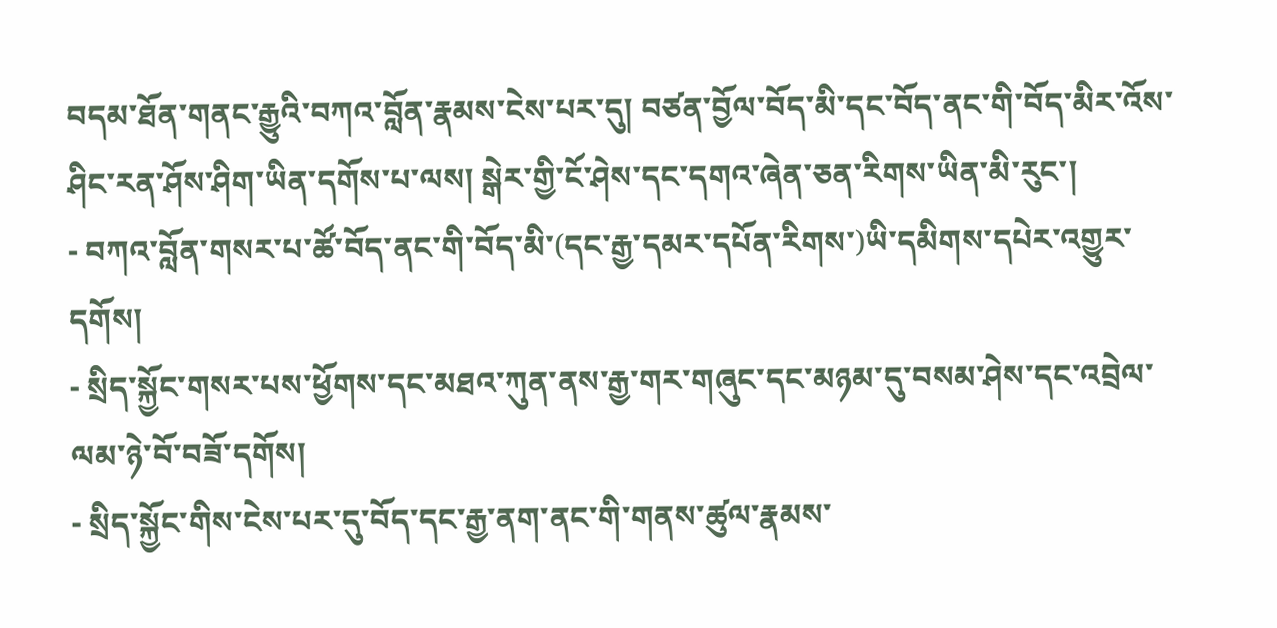བདམ་ཐོན་གནང་རྒྱུའི་བཀའ་བློན་རྣམས་ངེས་པར་དུ། བཙན་བྱོལ་བོད་མི་དང་བོད་ནང་གི་བོད་མིར་འོས་ཤིང་རན་ཤོས་ཤིག་ཡིན་དགོས་པ་ལས། སྒེར་གྱི་ངོ་ཤེས་དང་དགའ་ཞེན་ཅན་རིགས་ཡིན་མི་རུང་།
- བཀའ་བློན་གསར་པ་ཚོ་བོད་ནང་གི་བོད་མི་(དང་རྒྱ་དམར་དཔོན་རིགས་)ཡི་དམིགས་དཔེར་འགྱུར་དགོས།
- སྲིད་སྐྱོང་གསར་པས་ཕྱོགས་དང་མཐའ་ཀུན་ནས་རྒྱ་གར་གཞུང་དང་མཉམ་དུ་བསམ་ཤེས་དང་འབྲེལ་ལམ་ཉེ་བོ་བཟོ་དགོས།
- སྲིད་སྐྱོང་གིས་ངེས་པར་དུ་བོད་དང་རྒྱ་ནག་ནང་གི་གནས་ཚུལ་རྣམས་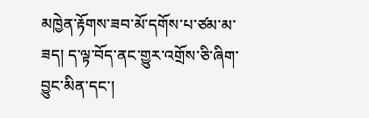མཁྱེན་རྟོགས་ཟབ་མོ་དགོས་པ་ཙམ་མ་ཟད། ད་ལྟ་བོད་ནང་གྱུར་འགྲོས་ཅི་ཞིག་བྱུང་མིན་དང་།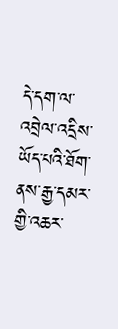དེ་དག་ལ་འབྲེལ་འདྲིས་ཡོད་པའི་ཐོག་ནས་རྒྱ་དམར་གྱི་འཆར་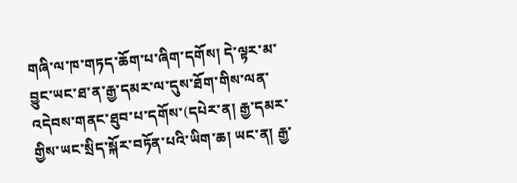གཞི་ལ་ཁ་གཏད་ཆོག་པ་ཞིག་དགོས། དེ་ལྟར་མ་བྱུང་ཡང་ཐ་ན་རྒྱ་དམར་ལ་དུས་ཐོག་གིས་ལན་འདེབས་གནང་ཐུབ་པ་དགོས་(དཔེར་ན། རྒྱ་དམར་གྱིས་ཡང་སྲིད་སྐོར་བཏོན་པའི་ཡིག་ཆ། ཡང་ན། རྒྱ་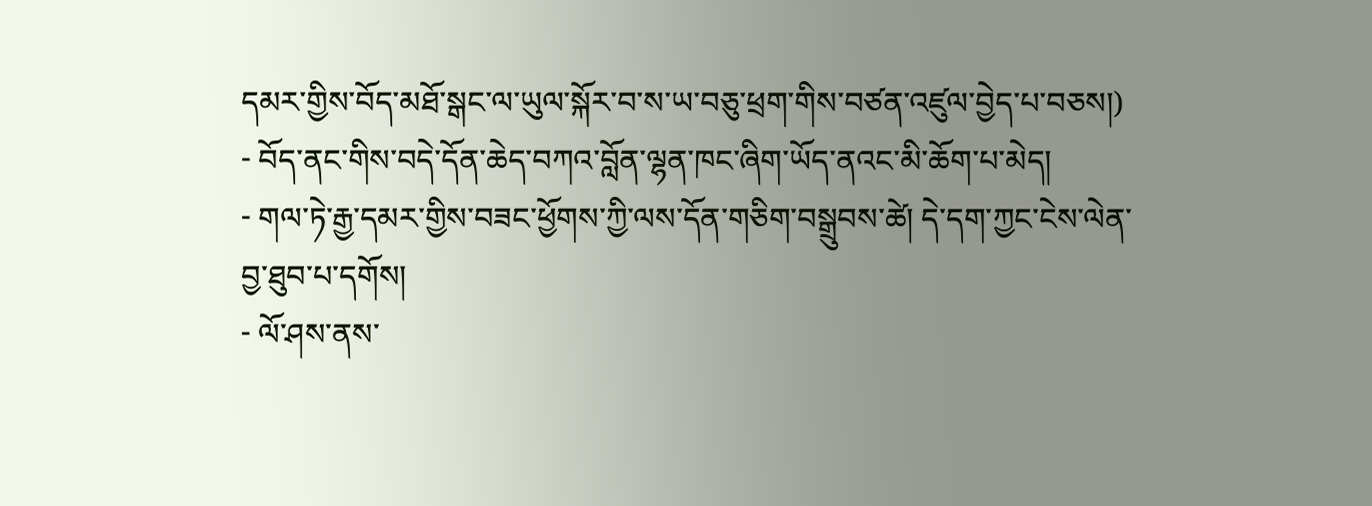དམར་གྱིས་བོད་མཐོ་སྒང་ལ་ཡུལ་སྐོར་བ་ས་ཡ་བཅུ་ཕྲག་གིས་བཙན་འཛུལ་བྱེད་པ་བཅས།)
- བོད་ནང་གིས་བདེ་དོན་ཆེད་བཀའ་བློན་ལྷན་ཁང་ཞིག་ཡོད་ནའང་མི་ཆོག་པ་མེད།
- གལ་ཏེ་རྒྱ་དམར་གྱིས་བཟང་ཕྱོགས་ཀྱི་ལས་དོན་གཅིག་བསྒྲུབས་ཚེ། དེ་དག་ཀྱང་ངེས་ལེན་བྱ་ཐུབ་པ་དགོས།
- ལོ་ཤས་ནས་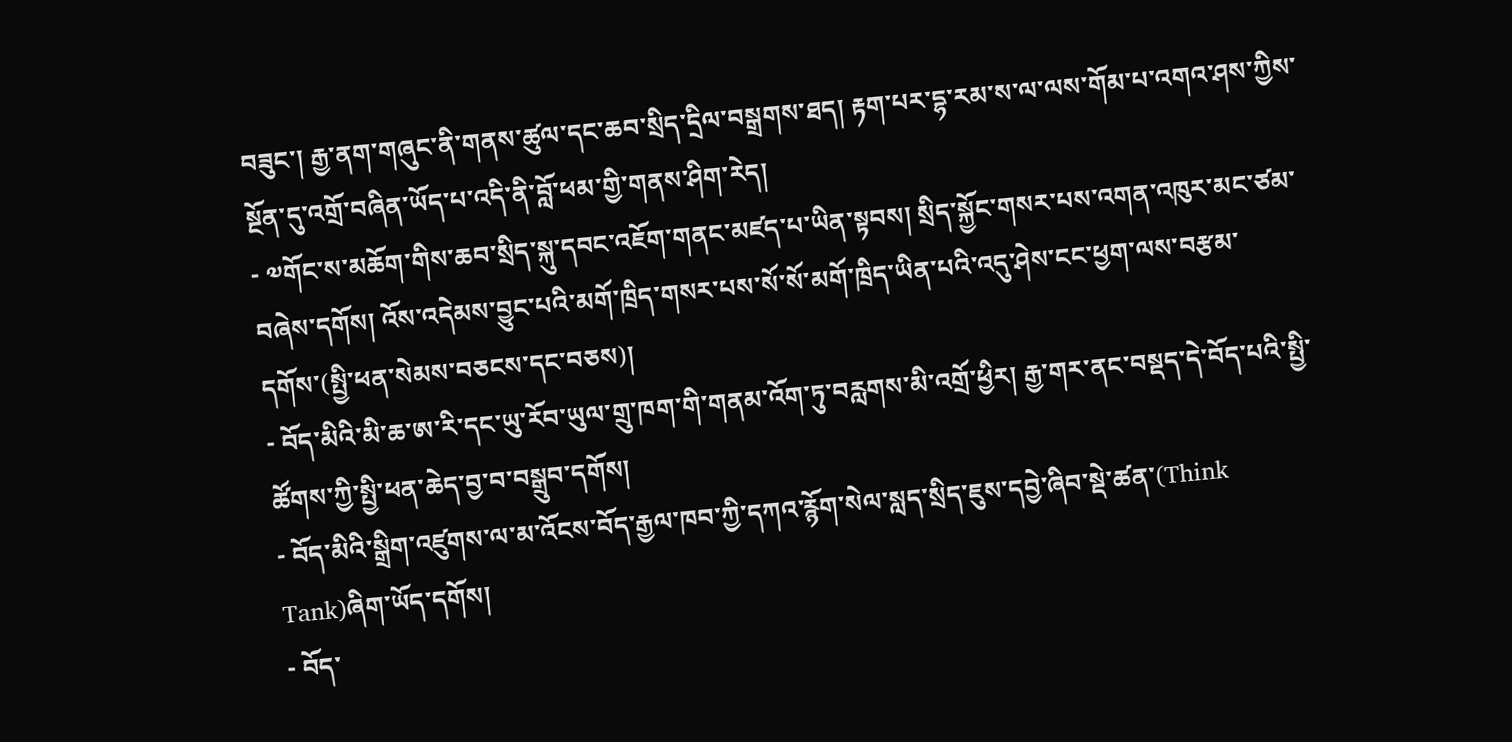བཟུང་། རྒྱ་ནག་གཞུང་ནི་གནས་ཚུལ་དང་ཆབ་སྲིད་དྲིལ་བསྒྲགས་ཐད། རྟག་པར་དྷ་རམ་ས་ལ་ལས་གོམ་པ་འགའ་ཤས་ཀྱིས་སྔོན་དུ་འགྲོ་བཞིན་ཡོད་པ་འདི་ནི་བློ་ཕམ་གྱི་གནས་ཤིག་རེད།
- ༧གོང་ས་མཆོག་གིས་ཆབ་སྲིད་སྐུ་དབང་འཇོག་གནང་མཛད་པ་ཡིན་སྟབས། སྲིད་སྐྱོང་གསར་པས་འགན་འཁུར་མང་ཙམ་བཞེས་དགོས། འོས་འདེམས་བྱུང་པའི་མགོ་ཁྲིད་གསར་པས་སོ་སོ་མགོ་ཁྲིད་ཡིན་པའི་འདུ་ཤེས་ངང་ཕྱག་ལས་བརྩམ་དགོས་(སྤྱི་ཕན་སེམས་བཅངས་དང་བཅས)།
- བོད་མིའི་མི་ཆ་ཨ་རི་དང་ཡུ་རོབ་ཡུལ་གྲུ་ཁག་གི་གནམ་འོག་ཏུ་བརླགས་མི་འགྲོ་ཕྱིར། རྒྱ་གར་ནང་བསྡད་དེ་བོད་པའི་སྤྱི་ཚོགས་ཀྱི་སྤྱི་ཕན་ཆེད་བྱ་བ་བསྒྲུབ་དགོས།
- བོད་མིའི་སྒྲིག་འཛུགས་ལ་མ་འོངས་བོད་རྒྱལ་ཁབ་ཀྱི་དཀའ་རྙོག་སེལ་སླད་སྲིད་ཇུས་དབྱེ་ཞིབ་སྡེ་ཚན་(Think Tank)ཞིག་ཡོད་དགོས།
- བོད་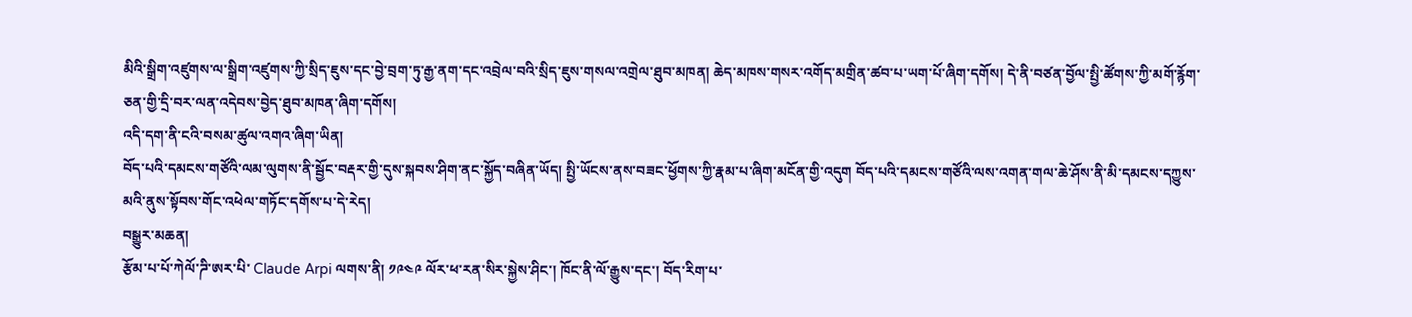མིའི་སྒྲིག་འཛུགས་ལ་སྒྲིག་འཛུགས་ཀྱི་སྲིད་ཇུས་དང་བྱེ་བྲག་ཏུ་རྒྱ་ནག་དང་འབྲེལ་བའི་སྲིད་ཇུས་གསལ་འགྲེལ་ཐུབ་མཁན། ཆེད་མཁས་གསར་འགོད་མགྲིན་ཚབ་པ་ཡག་པོ་ཞིག་དགོས། དེ་ནི་བཙན་བྱོལ་སྤྱི་ཚོགས་ཀྱི་མགོ་རྙོག་ཅན་གྱི་དྲི་བར་ལན་འདེབས་བྱེད་ཐུབ་མཁན་ཞིག་དགོས།
འདི་དག་ནི་ངའི་བསམ་ཚུལ་འགའ་ཞིག་ཡིན།
བོད་པའི་དམངས་གཙོའི་ལམ་ལུགས་ནི་སྦྱོང་བརྡར་གྱི་དུས་སྐབས་ཤིག་ནང་སྐྱོད་བཞིན་ཡོད། སྤྱི་ཡོངས་ནས་བཟང་ཕྱོགས་ཀྱི་རྣམ་པ་ཞིག་མངོན་གྱི་འདུག བོད་པའི་དམངས་གཙོའི་ལས་འགན་གལ་ཆེ་ཤོས་ནི་མི་དམངས་དཀྱུས་མའི་ནུས་སྟོབས་གོང་འཕེལ་གཏོང་དགོས་པ་དེ་རེད།
བསྒྱུར་མཆན།
རྩོམ་པ་པོ་ཀེལོ་ཌི་ཨར་པི་ Claude Arpi ལགས་ནི། ༡༩༤༩ ལོར་ཕ་རན་སིར་སྐྱེས་ཤིང་། ཁོང་ནི་ལོ་རྒྱུས་དང་། བོད་རིག་པ་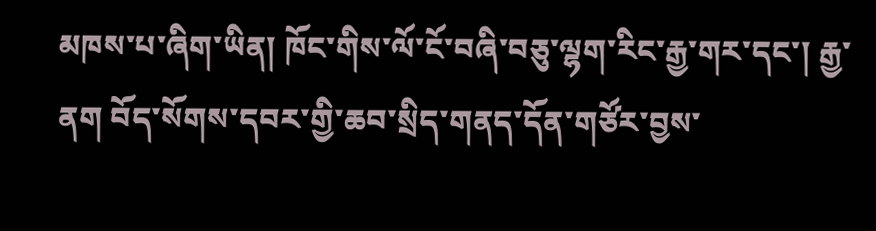མཁས་པ་ཞིག་ཡིན། ཁོང་གིས་ལོ་ངོ་བཞི་བཅུ་ལྷག་རིང་རྒྱ་གར་དང་། རྒྱ་ནག བོད་སོགས་དབར་གྱི་ཆབ་སྲིད་གནད་དོན་གཙོར་བྱས་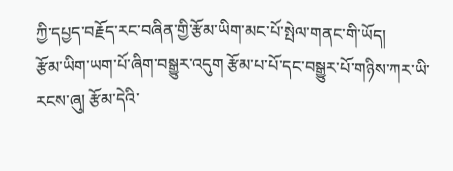ཀྱི་དཔྱད་བརྗོད་རང་བཞིན་གྱི་རྩོམ་ཡིག་མང་པོ་སྤེལ་གནང་གི་ཡོད།
རྩོམ་ཡིག་ཡག་པོ་ཞིག་བསྒྱུར་འདུག རྩོམ་པ་པོ་དང་བསྒྱུར་པོ་གཉིས་ཀར་ཡི་རངས་ཞུ། རྩོམ་དེའི་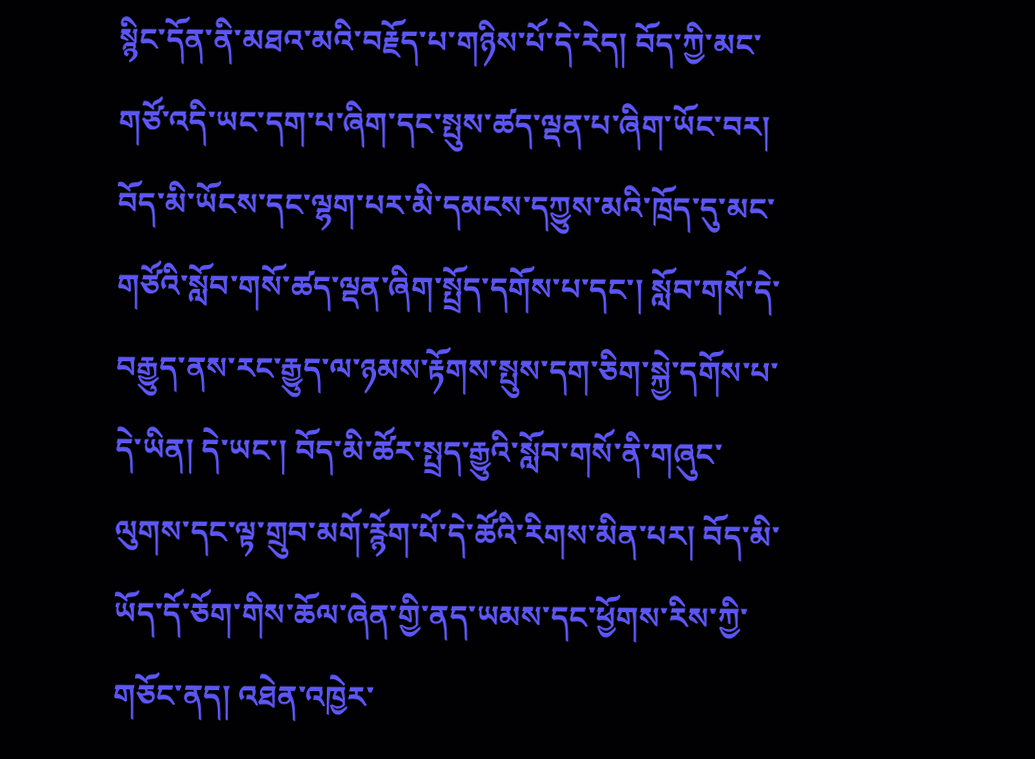སྙིང་དོན་ནི་མཐའ་མའི་བརྗོད་པ་གཉིས་པོ་དེ་རེད། བོད་ཀྱི་མང་གཙོ་འདི་ཡང་དག་པ་ཞིག་དང་སྤུས་ཚད་ལྡན་པ་ཞིག་ཡོང་བར། བོད་མི་ཡོངས་དང་ལྷག་པར་མི་དམངས་དཀྱུས་མའི་ཁྲོད་དུ་མང་གཙོའི་སློབ་གསོ་ཚད་ལྡན་ཞིག་སྤྲོད་དགོས་པ་དང་། སློབ་གསོ་དེ་བརྒྱུད་ནས་རང་རྒྱུད་ལ་ཉམས་རྟོགས་སྤུས་དག་ཅིག་སྐྱེ་དགོས་པ་དེ་ཡིན། དེ་ཡང་། བོད་མི་ཚོར་སྤྲད་རྒྱུའི་སློབ་གསོ་ནི་གཞུང་ལུགས་དང་ལྟ་གྲུབ་མགོ་རྙོག་པོ་དེ་ཚོའི་རིགས་མིན་པར། བོད་མི་ཡོད་དོ་ཅོག་གིས་ཆོལ་ཞེན་གྱི་ནད་ཡམས་དང་ཕྱོགས་རིས་ཀྱི་གཅོང་ནད། འཐེན་འཁྱེར་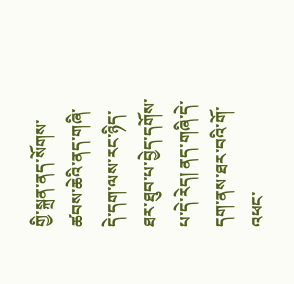གྱི་སྐྲན་ནད་སོགས་ཚབས་ཆེའི་ནད་གཞི་དེ་དག་ལས་རང་ཉིད་ཐར་ཐུབ་པ་བྱེད་དགོས་པ་དེ་རེད། ནད་གཞི་དེ་དག་ནས་ཐར་བའི་གོ་འཕང་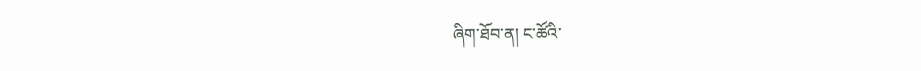ཞིག་ཐོབ་ན། ང་ཚོའི་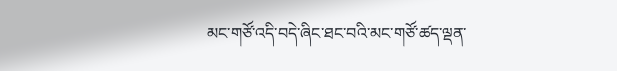མང་གཙོ་འདི་བདེ་ཞིང་ཐང་བའི་མང་གཙོ་ཚད་ལྡན་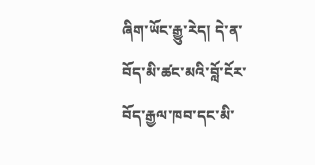ཞིག་ཡོང་རྒྱུ་རེད། དེ་ན་བོད་མི་ཚང་མའི་བློ་ངོར་བོད་རྒྱལ་ཁབ་དང་མི་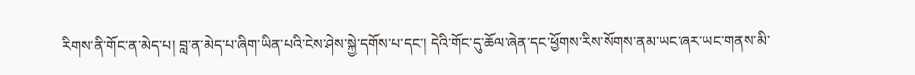རིགས་ནི་གོང་ན་མེད་པ། བླ་ན་མེད་པ་ཞིག་ཡིན་པའི་ངེས་ཤེས་སྐྱེ་དགོས་པ་དང་། དེའི་གོང་དུ་ཆོལ་ཞེན་དང་ཕྱོགས་རིས་སོགས་ནམ་ཡང་ཞར་ཡང་གནས་མི་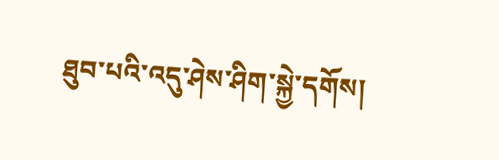ཐུབ་པའི་འདུ་ཤེས་ཤིག་སྐྱེ་དགོས།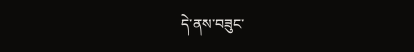དེ་ནས་བཟུང་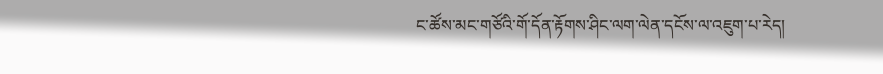ང་ཚོས་མང་གཙོའི་གོ་དོན་རྟོགས་ཤིང་ལག་ལེན་དངོས་ལ་འཇུག་པ་རེད།